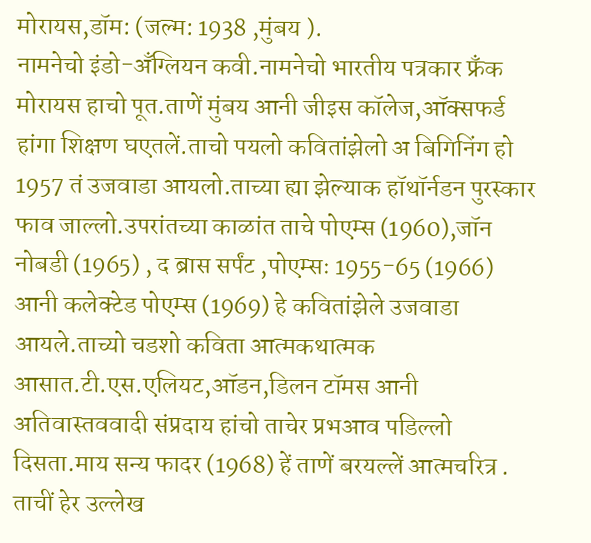मोरायस,डॉम: (जल्म: 1938 ,मुंबय ).
नामनेचो इंडो-अँग्लियन कवी.नामनेचो भारतीय पत्रकार फ्रँक मोरायस हाचो पूत.ताणें मुंबय आनी जीइस कॉलेज,ऑक्सफर्ड हांगा शिक्षण घएतलें.ताचो पयलो कवितांझेलो अ बिगिनिंग हो 1957 तं उजवाडा आयलो.ताच्या ह्या झेल्याक हॉथॉर्नडन पुरस्कार फाव जाल्लो.उपरांतच्या काळांत ताचे पोएम्स (1960),जॉन नोबडी (1965) , द ब्रास सर्पंट ,पोएम्सः 1955-65 (1966) आनी कलेक्टेड पोएम्स (1969) हे कवितांझेले उजवाडा आयले.ताच्यो चडशो कविता आत्मकथात्मक आसात.टी.एस.एलियट,ऑडन,डिलन टॉमस आनी अतिवास्तववादी संप्रदाय हांचो ताचेर प्रभआव पडिल्लो दिसता.माय सन्य फादर (1968) हें ताणें बरयल्लें आत्मचरित्र . ताचीं हेर उल्लेख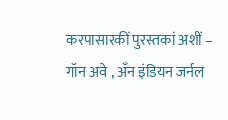करपासारकीं पुरस्तकां अशीं – गॉन अवे , अँन इंडियन जर्नल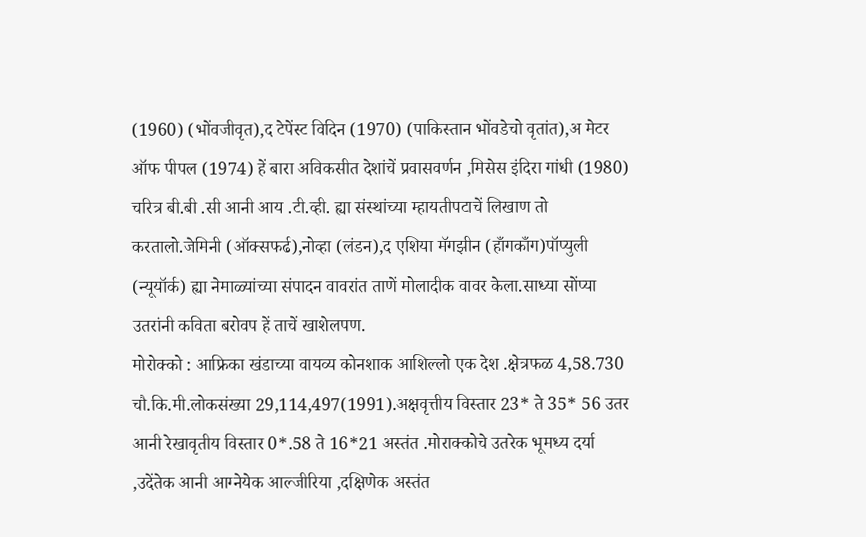(1960) (भोंवजीवृत),द टेपेंस्ट विदिन (1970) (पाकिस्तान भोंवडेचो वृतांत),अ मेटर ऑफ पीपल (1974) हें बारा अविकसीत देशांचें प्रवासवर्णन ,मिसेस इंदिरा गांधी (1980) चरित्र बी.बी .सी आनी आय .टी.व्ही. ह्या संस्थांच्या म्हायतीपटाचें लिखाण तो करतालो.जेमिनी (ऑक्सफर्ढ),नोव्हा (लंडन),द एशिया मॅगझीन (हाँगकाँग)पॉप्युली (न्यूयॉर्क) ह्या नेमाळ्यांच्या संपादन वावरांत ताणें मोलादीक वावर केला.साध्या सोंप्या उतरांनी कविता बरोवप हें ताचें खाशेलपण.
मोरोक्को : आफ्रिका खंडाच्या वायव्य कोनशाक आशिल्लो एक देश .क्षेत्रफळ 4,58.730 चौ.कि.मी.लोकसंख्या 29,114,497(1991).अक्षवृत्तीय विस्तार 23* ते 35* 56 उतर आनी रेखावृतीय विस्तार 0*.58 ते 16*21 अस्तंत .मोराक्कोचे उतरेक भूमध्य दर्या ,उदेंतेक आनी आग्नेयेक आल्जीरिया ,दक्षिणेक अस्तंत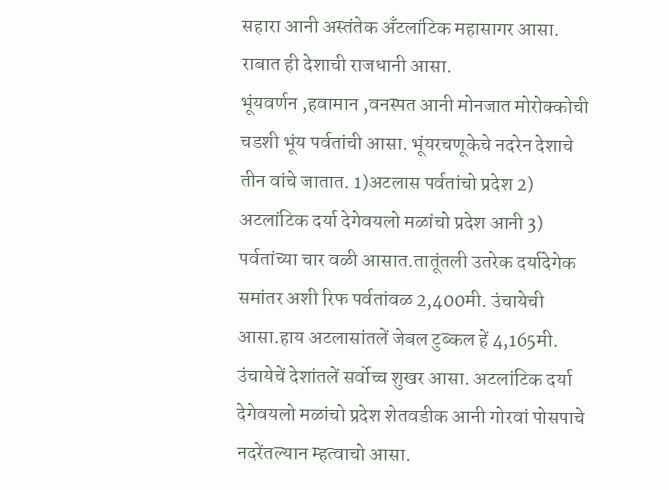सहारा आनी अस्तंतेक अँटलांटिक महासागर आसा. राबात ही देशाची राजधानी आसा.
भूंयवर्णन ,हवामान ,वनस्पत आनी मोनजात मोरोक्कोची चडशी भूंय पर्वतांची आसा. भूंयरचणूकेचे नदरेन देशाचे तीन वांचे जातात. 1)अटलास पर्वतांचो प्रदेश 2) अटलांटिक दर्या देगेवयलो मळांचो प्रदेश आनी 3) पर्वतांच्या चार वळी आसात.तातूंतली उतरेक दर्यादेगेक समांतर अशी रिफ पर्वतांवळ 2,400मी. उंचायेची आसा.हाय अटलासांतलें जेबल टुब्कल हें 4,165मी. उंचायेचें देशांतलें सर्वोच्च शुखर आसा. अटलांटिक दर्या देगेवयलो मळांचो प्रदेश शेतवडीक आनी गोरवां पोसपाचे नदरेंतल्यान म्हत्वाचो आसा.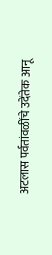अटलास पर्वतांवळींचे उदेंतेक आनू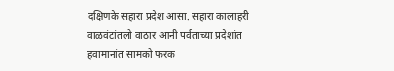दक्षिणके सहारा प्रदेश आसा. सहारा कालाहरी वाळवंटांतलो वाठार आनी पर्वताच्या प्रदेशांत हवामानांत सामको फरक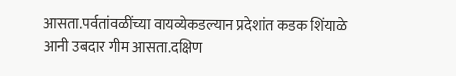आसता.पर्वतांवळींच्या वायव्येकडल्यान प्रदेशांत कडक शिंयाळे आनी उबदार गीम आसता.दक्षिण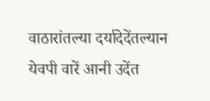वाठारांतल्या दर्यादेदेंतल्यान येवपी वारें आनी उदेंत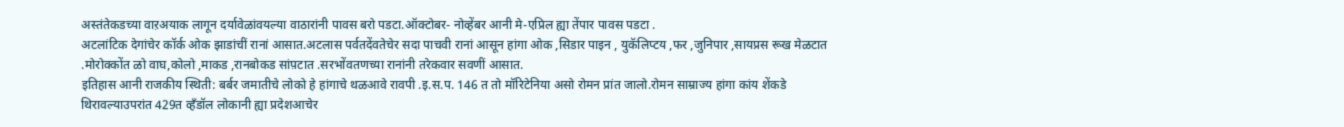अस्तंतेकडच्या वाऱअयाक लागून दर्यावेळांवयल्या वाठारांनी पावस बरो पडटा.ऑक्टोबर- नोव्हेंबर आनी मे-एप्रिल ह्या तेंपार पावस पडटा .
अटलांटिक देगांचेर कॉर्क ओक झाडांचीं रानां आसात.अटलास पर्वतदेंवतेचेर सदा पाचवी रानां आसून हांगा ओक ,सिडार पाइन , युकॅलिप्टय ,फर ,जुनिपार ,सायप्रस रूख मेळटात .मोरोक्कोंत ळो वाघ,कोलो ,माकड ,रानबोकड सांप़टात .सरभोंवतणच्या रानांनी तरेकवार सवणीं आसात.
इतिहास आनी राजकीय स्थिती: बर्बर जमातीचे लोको हे हांगाचे थळआवे रावपी .इ.स.प. 146 त तो मॉरिटेनिया असो रोमन प्रांत जालो.रोमन साम्राज्य हांगा कांय शेंकडे थिरावल्याउपरांत 429त व्हँडॉल लोकानी ह्या प्रदेशआचेर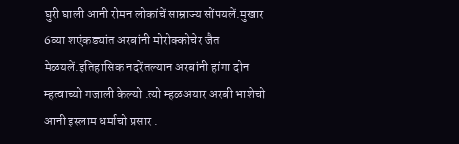घुरी घाली आनी रोमन लोकांचें साम्राज्य सोंपयलें.मुखार 6व्या शएंकड्यांत अरबांनी मोरोक्कोचेर जैत मेळयलें.इतिहासिक नदरेंतल्यान अरबांनी हांगा दोन म्हत्वाच्यो गजाली केल्यो .त्यो म्हळअयार अरबी भाशेचो आनी इस्लाम धर्माचो प्रसार .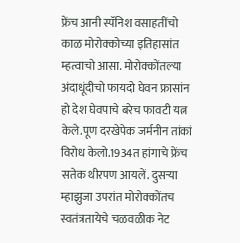फ्रेंच आनी स्पॅनिश वसाहतींचो काळ मोरोक्कोच्या इतिहासांत म्हत्वाचो आसा. मोरोक्कोंतल्या अंदाधूंदीचो फायदो घेवन फ्रासांन हो देश घेवपाचे बरेच फावटी यत्न केले.पूण दरखेपेक जर्मनीन तांकां विरोध केलो.1934त हांगाचे फ्रेंच सतेक थीरपण आयलें. दुसऱ्या म्हाझुजा उपरांत मोरोक्कोंतच स्वतंत्रतायेचे चळवळीक नेट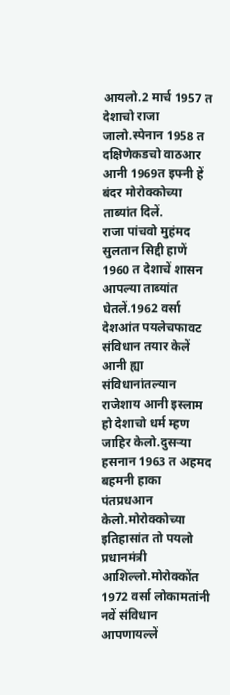आयलो.2 मार्च 1957 त देशाचो राजा जालो.स्पेनान 1958 त दक्षिणेकडचो वाठआर आनी 1969त इफ्नी हें बंदर मोरोक्कोच्या ताब्यांत दिलें.
राजा पांचवो मुहंमद सुलतान सिद्दी हाणें 1960 त देशाचें शासन आपल्या ताब्यांत घेतलें.1962 वर्सा देशआंत पयलेचफावट संविधान तयार केलें आनी ह्या संविधानांतल्यान राजेशाय आनी इस्लाम हो देशाचो धर्म म्हण जाहिर केलो.दुसऱ्या हसनान 1963 त अहमद बहमनी हाका पंतप्रधआन केलो.मोरोक्कोच्या इतिहासांत तो पयलो प्रधानमंत्री आशिल्लो.मोरोक्कोंत 1972 वर्सा लोकामतांनी नवें संविधान आपणायल्लें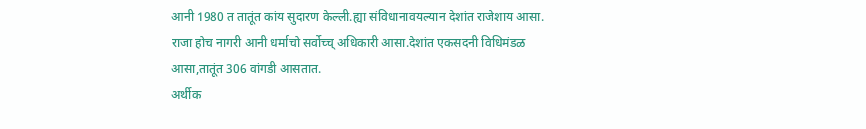आनी 1980 त तातूंत कांय सुदारण केल्ली.ह्या संविधानावयल्यान देशांत राजेशाय आसा. राजा होच नागरी आनी धर्माचो सर्वोच्च् अधिकारी आसा.देशांत एकसदनी विधिमंडळ आसा,तातूंत 306 वांगडी आसतात.
अर्थीक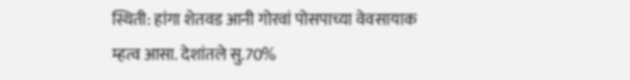स्थिती: हांगा शेतवड आनी गोरवां पोसपाच्या वेवसायाक म्हत्व आसा. देशांतले सु.70%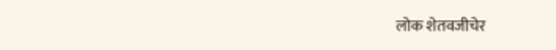लोक शेतवजीचेर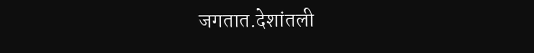जगतात.देशांतली